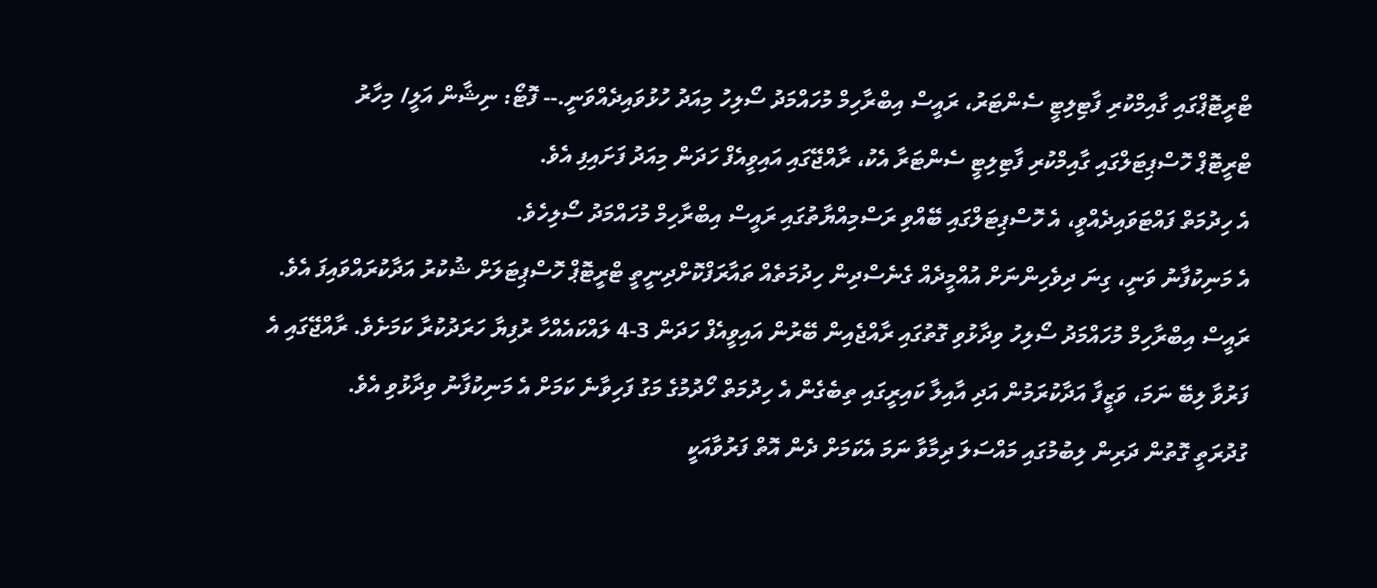ޓްރީޓޮޕްގައި ގާއިމްކުރި ފާޓިލިޓީ ސެންޓަރު، ރައީސް އިބްރާހިމް މުހައްމަދު ސޯލިހު މިއަދު ހުޅުވައިދެއްވަނީ.-- ފޮޓޯ: ނިޝާން އަލީ/ މިހާރު
ޓްރީޓޮޕް ހޮސްޕިޓަލްގައި ގާއިމްކުރި ފާޓިލިޓީ ސެންޓަރާ އެކު، ރާއްޖޭގައި އައިވީއެފް ހަދަން މިއަދު ފަށައިފި އެވެ.
އެ ހިދުމަތް ފައްޓަވައިދެއްވީ، އެ ހޮސްޕިޓަލްގައި ބޭއްވި ރަސްމިއްޔާތުގައި ރައީސް އިބްރާހިމް މުހައްމަދު ސޯލިހެވެ.
އެ މަނިކުފާނު ވަނީ، ގިނަ ދިވެހިންނަށް އުއްމީދެއް ގެނެސްދިން ހިދުމަތެއް ތައާރަފްކޮށްދިނީތީ ޓްރީޓޮޕް ހޮސްޕިޓަލަށް ޝުކުރު އަދާކުރައްވައިފަ އެވެ.
ރައީސް އިބްރާހިމް މުހައްމަދު ސޯލިހު ވިދާޅުވި ގޮތުގައި ރާއްޖެއިން ބޭރުން އައިވީއެފް ހަދަން 3-4 ލައްކައެއްހާ ރުފިޔާ ހަރަދުކުރާ ކަމަށެވެ. ރާއްޖޭގައި އެ ފަރުވާ ލިބޭ ނަމަ، ވަޒީފާ އަދާކުރަމުން އަދި އާއިލާ ކައިރީގައި ތިބެގެން އެ ހިދުމަތް ހޯދުމުގެ މަގު ފަހިވާނެ ކަމަށް އެ މަނިކުފާނު ވިދާޅުވި އެވެ.
ގުދުރަތީ ގޮތުން ދަރިން ލިބުމުގައި މައްސަލަ ދިމާވާ ނަމަ އެކަމަށް ދެން އޮތް ފަރުވާއަކީ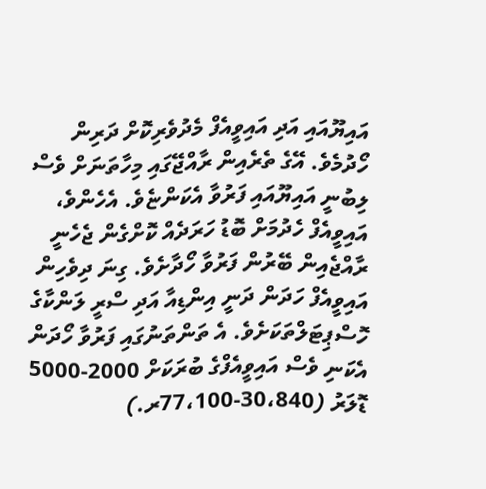އައިޔޫއައި އަދި އައިވީއެފް މެދުވެރިކޮށް ދަރިން ހޯދުމެވެ. އޭގެ ތެރެއިން ރާއްޖޭގައި މިހާތަނަށް ވެސް ލިބުނީ އައިޔޫއައި ފަރުވާ އެކަންޏެވެ. އެހެންވެ، އައިވީއެފް ހެދުމަށް ބޮޑު ހަރަދެއް ކޮށްގެން ޖެހެނީ ރާއްޖެއިން ބޭރުން ފަރުވާ ހޯދާށެވެ. ގިނަ ދިވެހިން އައިވީއެފް ހަދަން ދަނީ އިންޑިއާ އަދި ސްރީ ލަންކާގެ ހޮސްޕިޓަލްތަކަށެވެ. އެ ތަންތަނުގައި ފަރުވާ ހޯދަން އެކަނި ވެސް އައިވީއެފްގެ ބުރަކަށް 2000-5000 ޑޮލަރު (30،840-77،100ރ.)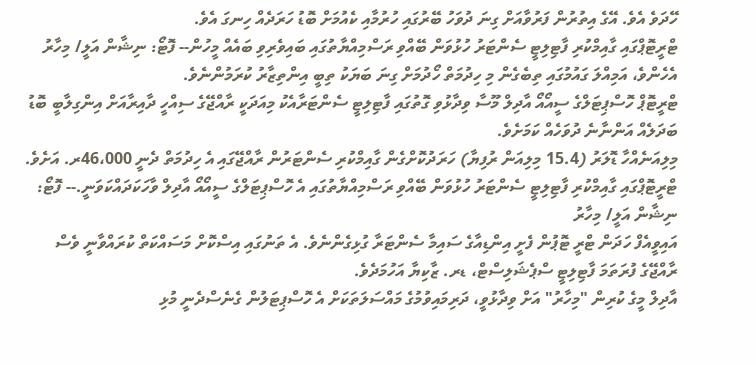ހޭދަވެ އެވެ. އޭގެ އިތުރުން ފަރުވާއަށް ގިނަ ދުވަހު ބޭރުގައި ހުރުމާއި ކެއުމަށް ބޮޑު ހަރަދެއް ހިނގަ އެވެ.
ޓްރީޓޮޕްގައި ގާއިމްކުރި ފާޓިލިޓީ ސެންޓަރު ހުޅުވަން ބޭއްވި ރަސްމިއްޔާތުގައި ބައިވެރިވި ބައެއް މީހުން-- ފޮޓޯ: ނިޝާން އަލީ/ މިހާރު
އެހެންވެ، އަމިއްލަ ގައުމުގައި ތިބެގެން މި ހިދުމަތް ހޯދުމަށް ގިނަ ބަޔަކު ތިބީ އިންތިޒާރު ކުރަމުންނެވެ.
ޓްރީޓޮޕް ހޮސްޕިޓަލްގެ ސީއޯއޯ އާދިލް މޫސާ ވިދާޅުވި ގޮތުގައި ފާޓިލިޓީ ސެންޓަރާއެކު މިއަދަކީ ރާއްޖޭގެ ސިއްހީ ދާއިރާއަށް އިންގިލާބީ ބޮޑު ބަދަލެއް އަންނާނެ ދުވަހެއް ކަމަށެވެ.
މިލިއަނެއްހާ ޑޮލަރު (15.4 މިލިއަން ރުފިޔާ) ހަރަދުކޮށްގެން ގާއިމްކުރި ސެންޓަރުން ރާއްޖޭގައި އެ ހިދުމަތް ދެނީ 46،000ރ. އަށެވެ.
ޓްރީޓޮޕްގައި ގާއިމްކުރި ފާޓިލިޓީ ސެންޓަރު ހުޅުވަން ބޭއްވި ރަސްމިއްޔާތުގައި އެ ހޮސްޕިޓަލްގެ ސީއޯއޯ އާދިލް ވާހަކަދައްކަވަނީ.-- ފޮޓޯ: ނިޝާން އަލީ/ މިހާރު
އައިވީއެފް ހަދަން ޓްރީ ޓޮޕުން ފެށީ އިންޑިއާގެ ސައިމާ ސެންޓަރާ ގުޅިގެންނެވެ. އެ ތަނުގައި އިސްކޮށް މަސައްކަތް ކުރައްވާނީ ވެސް ރާއްޖޭގެ ފުރަތަމަ ފާޓިލިޓީ ސްޕެޝަލިސްޓް، ޑރ. ޒާކިޔާ އަހުމަދެވެ.
އާދިލް މީގެ ކުރިން "މިހާރު" އަށް ވިދާޅުވީ، ދަރިމައިވުމުގެ މައްސަލަތަކަށް އެ ހޮސްޕިޓަލުން ގެނެސްދެނީ މުޅި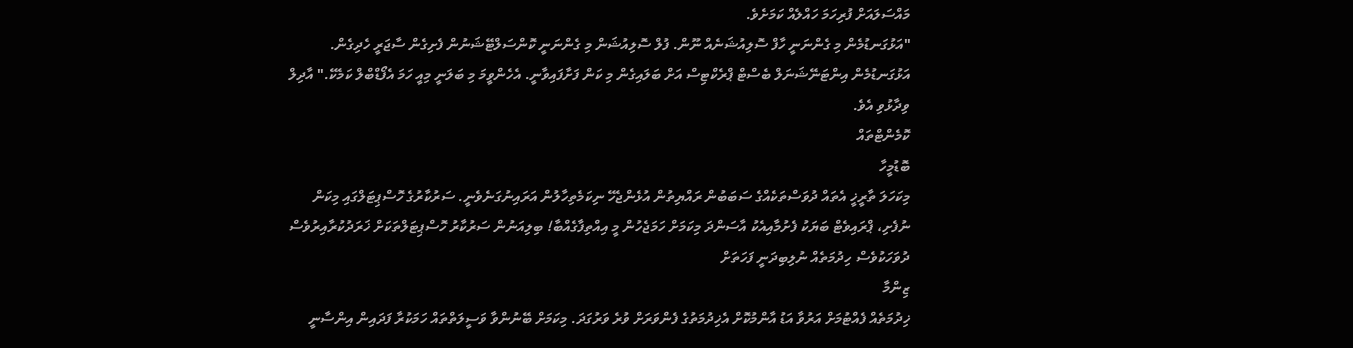މައްސަލައަށް ފުރިހަމަ ހައްލެއް ކަމަށެވެ.
"އަޅުގަނޑުމެން މި ގެންނަނީ ހާފް ސޮލިއުޝަނެއް ނޫން. ފުލް ސޮލިއުޝަން މި ގެންނަނީ ކޮންސަލްޓޭޝަނުން ފެށިގެން ސާޖަރީ ހެދިގެން. އަޅުގަނޑުމެން އިންޓަނޭޝަނަލް ބެސްޓް ޕްރެކްޓިސް އަށް ބަލައިގެން މި ކަން ފަށާފައިވާނީ. އެހެންވީމަ މި ބަލަނީ މިއީ ހަމަ އެފޯޑްބްލް ކަމެކޭ." އާދިލް ވިދާޅުވި އެވެ.
ކޮމެންޓްތައް
ބޮޑުމީހާ
މިކަހަލަ ތާރީޚީ އެތައް ދުވަސްތަކެއްގެ ސަބަބުން ރައްޔިތުން އުޅެންޖެހޭ ނިކަމެތިހާލުން އަރައިނުގަނެވެނީ. ސަރުކާރުގެ ހޮސްޕިޓަލްގައި މިކަން ނުފެށި، ޕްރައިވެޓް ބަޔަކު ފެށުމާއިއެކު އާސަންދަ މިކަމަށް ހަމަޖެހުން މީ އިއްތިފާގެއްބާ! ބިލިއަނުން ސަރުކާރު ހޮސްޕިޓަލްތަކަށް ޚަރަދުކުރާއިރުވެސް ދުވަހަކުވެސް ހިދުމަތެއް ނުލިބިދަނީ ފަހަތަށް
ޒިންމާ
ޚިދުމަތެއް ފެއްޓުމަށް އަރުވާ އަޑު އާންމުކޮށް އެޚިދުމަތުގެ ފެންވަރަށް ވުރެ ވަރުގަދަ. މިކަމަށް ބޭނުންވާ ވަސީލަތްތައް ހަމަކުރާ ފަދައިން އިންސާނީ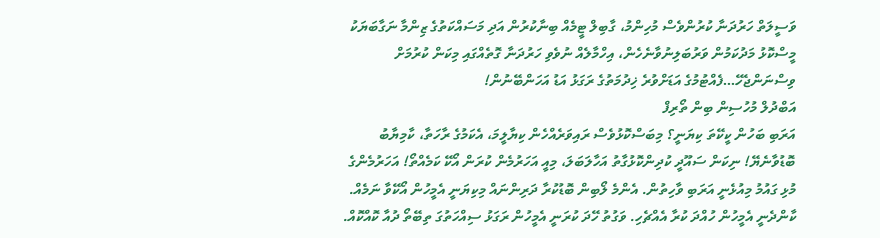ވަސީލަތް ހަރުދަނާ ކުރުންވެސް މުހިންމު، ގާބިލް ޓީމެއް ބިނާކުރުން އަދި މަސައްކަތުގެ ޒިންމާ ނަގާބަޔަކު މީސްކޮޅު މަދުކަމުން ވަރުބަލިނުވާނެހެން، އިހްމާލެއް ނުވެވި ހަރުދަނާ ގޮތެއްގައި މިކަން ކުރުމަށް ވިސްނަންޖެހޭ…ފެއްޓުމުގެ އަޑަށްވުރެ ޚިދުމަތުގެ ރަގަޅު އަޑު އަހަންބޭނުން!
އަބްދުލް މުހުސިން ބިން ތޯރިފް
އަރަބި ބަހުން ކީކޭތަ ކިޔަނީ؟ މިބަސްކޮޅުވެސް ރައިވަރެއްހެން ކިޔާލީމަ، އެކަމުގެ ރާހަތާ، ކާމިޔާބު ބޮޑުވާނެޔޭ! ނިކަން ސައޫދީ ކުދިންކޮޅުގާތު އަހާލަބަލަ، މިއީ އަހަރުމެން ކުރަން އޯކޭ ކަމެއްތޯ! އަހަރުމެންގެ މުޅި ގައުމު މިއުޅެނީ އަރަބި ވާހިތުން. އެންމެ ލޯބިން ބޮޑުކުރާ ދަރިންނައް މިކިޔަނީ އެމީހުން އޯކޭވާ ނަމެއް. ކާންދެނީ އެމީހުން ހުއްދަ ކުރާ އެއްޗެހި. ވަގުތު ހޭދަ ކުރަނީ އެމީހުން ރަގަޅު ސިއްހަތުގަ ތިބޭތޯ ދުއާ ކޮއްކޮއް.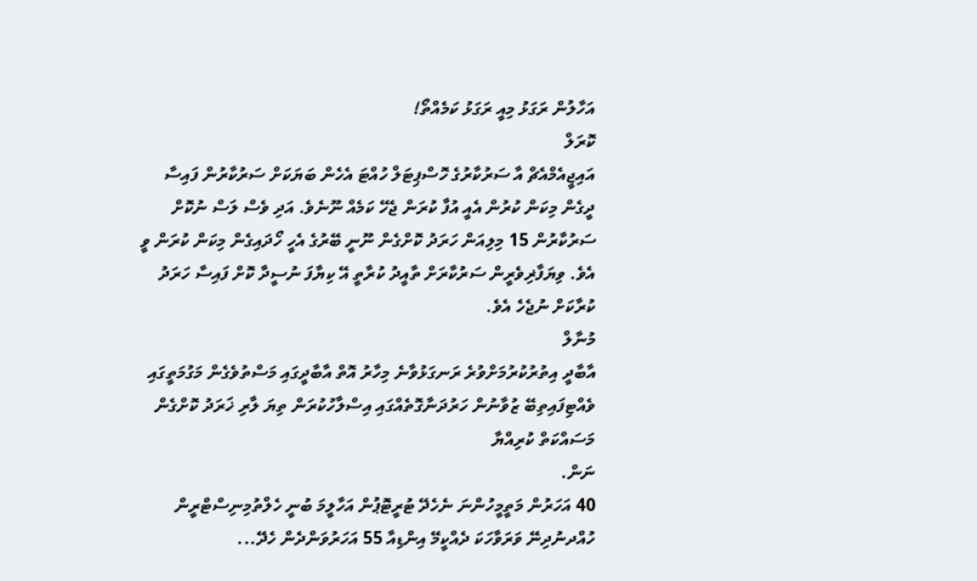އަހާލުން ރަގަޅު މިއީ ރަގަޅު ކަމެއްތޯ!
ކޮރަލް
އައިޖީއެމްއެޗް އާ ސަރުކާރުގެ ހޮސްޕިޓަލް ހުއްޓަ އެހެން ބަޔަކަށް ސަރުކާރުން ފައިސާ ދީގެން މިކަން ކުރުން އެއީ އުފާ ކުރަން ޖެހޭ ކަމެއް ނޫނެވެ. އަދި ވެސް ލަސް ނުކޮށް ސަރުކާރުން 15 މިލިއަން ހަރަދު ކޮށްގެން ނޫނީ ބޭރުގެ އެހީ ހޯދައިގެން މިކަން ކުރަން ވީ އެވެ. ވިޔަފާޜިވެރީން ސަރުކާރަށް ތާއީދު ކުރާތީ އޭ ކިޔާފަ ނުސީދާ ކޮށް ފައިސާ ހަރަދު ކުރާކަށް ނުޖެހެ އެވެ.
މުނާލް
އާބާދީ އިތުރުކުރުމަށްވުރެ ރަނގަޅުވާނެ މިހާރު އޮތް އާބާދީގައި މަސްތުވެގެން މަގުމަތީގައި ވެއްޓިފައިތިބޭ ޒުވާނުން ހަރުދަނާގޮތެއްގައި އިސްލާހުކުރަން ތިޔަ ލާރި ޚަރަދު ކޮށްގެން މަސައްކަތް ކުރިއްޔާ
ނަން.
40 އަހަރުން މަތީމީހުންނަ ނެހެދޭ ޓުރީޓޮޕުން އަހާލީމަ ބުނީ ހެލްތުމިނިސްޓްރީން ހުއްދނުދިނޭ ވަރަވާހަކަ ދެއްކީމޭ އިންޑިއާ 55 އަހަރުވަންދެން ހެދޭ...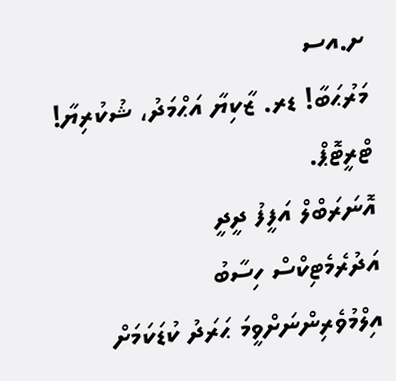ށ.އސ
މަރުޙަބާ! ޑރ. ޒާކިޔާ އަޙްމަދު، ޝުކުރިޔާ! ޓްރީޓޮޕް.
އޮނަރަބްލް އަފީފު ދީދީ
އަދުރެމެޓިކްސް ހިސާބު އިލްމުވެރިންނަށްވީމަ ޙަރަދު ކުޑަކަމަށް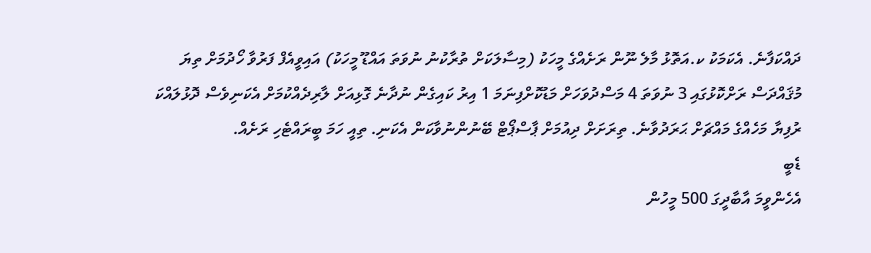ދައްކަފާނެ. އެކަމަކު ކ.އަތޮޅު މާލެ ނޫން ރަށެއްގެ މީހަކު (މިސާލަކަށް ތުރާކުނު ނުވަތަ އައްޑޫ މީހަކު) އައިވީއެފް ފަރުވާ ހޯދުމަށް ތިޔަ މުޤައްދަސް ރަށްކޮޅުގައި 3 ނުވަތަ 4 މަސްދުވަހަށް މަޑުކޮށްފިނަމަ 1 އިރު ކައިގެން ނުދާނެ ގޮޅިއަށް ލާރިދެއްކުމަށް އެކަނިވެސް ދޮޅުލައްކަ ރުފިޔާ މަހެއްގެ މައްޗަށް ޙަރަދުވާނެ. ތިރަށަށް ދިއުމަށް ޕާސްޕޯޓް ބޭނުންނުވާކަން އެކަނި. ތިއީ ހަމަ ބީރައްޓެހި ރަށެއް.
ޑެބީ
އެހެންވީމަ އާބާދީގަ 500 މީހުން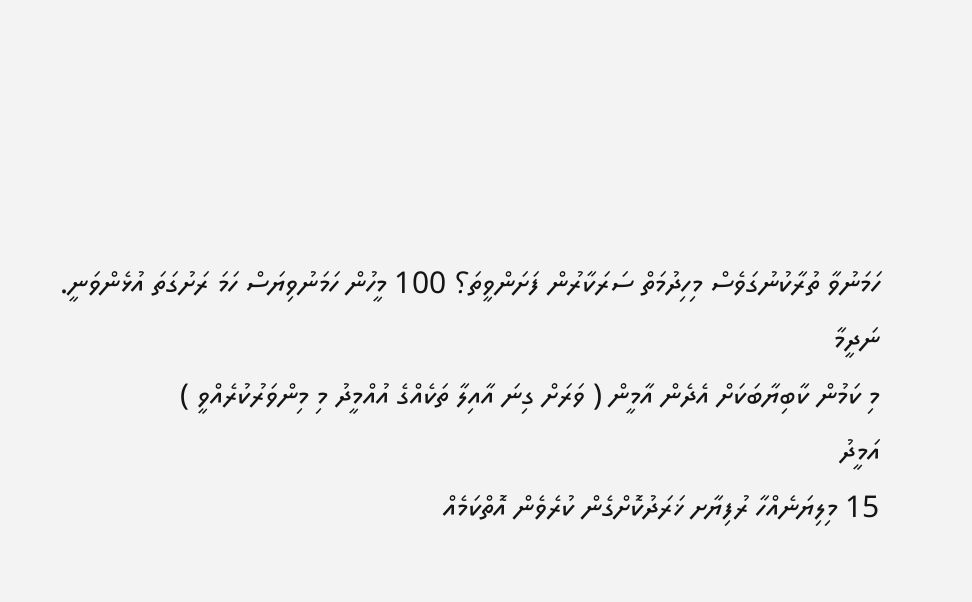ހަމަނުވާ ތުރާކުނުގަވެސް މިހިދުމަތް ސަރަކާރުން ފަށަންވީތަ؟ 100 މީހުން ހަމަނުވިޔަސް ހަމަ ރަށުގަތަ އުޅެންވަނީ.
ނަދީމާ
މި ކަމުން ކާބިޔާބަކަށް އެދެން އާމީން ( ވަރަށް ގިނަ އާއިލާ ތަކެއްގެ އުއްމީދު މި މިންވަރުކުރެއްވީ )
އަމީދު
15 މިލިޔަނެއްހާ ރުފިޔާށ ޚަރަދުކޮށްގެން ކުރެވެން އޮތްކަމެއް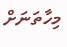މިހާތަނަށް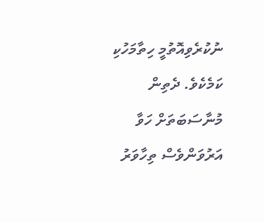ނުކުރެވިއޮތުމީ ހިތާމަހުކި ކަމެކެވެ. ދެތިން މުނާސަބަތަށް ހަވާ އަރުވަންވެސް ތިހާވަރު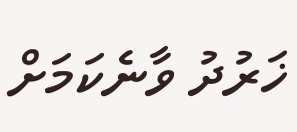ޚަރުދު ވާނެކަމަށް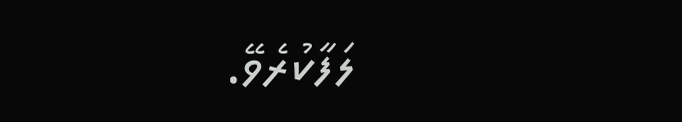ލަފާކުރެވޭ.